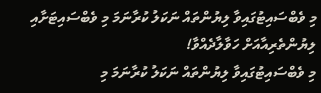މި ވެބްސައިޓުގައިވާ ލިޔުންތައް ނަކަލު ކުރާނަމަ މި ވެބްސައިޓަށާއި ލިޔުންތެރިއާއަށް ހަވާލާދެއްވާ!
މި ވެބްސައިޓުގައިވާ ލިޔުންތައް ނަކަލު ކުރާނަމަ މި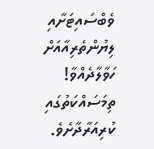ވެބްސައިޓަށާއި ލިޔުންތެރިއާއަށް ހަވާލާދެއްވާ!
ތިމަސައްކަތުގައި ކުރިއަރާދާށެވެ.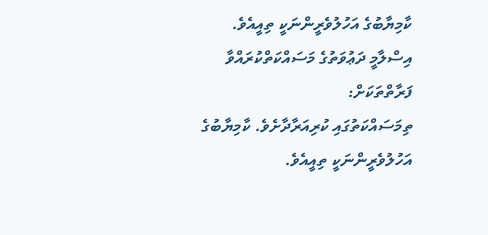ކާމިޔާބުގެ އަހުލުވެރީންނަކީ ތިއީއެވެ.
އިސްލާމީ ދަޢުވަތުގެ މަސައްކަތްކުރައްވާ ފަރާތްތަކަށް:
ތިމަސައްކަތުގައި ކުރިއަރާދާށެވެ. ކާމިޔާބުގެ އަހުލުވެރީންނަކީ ތިއީއެވެ.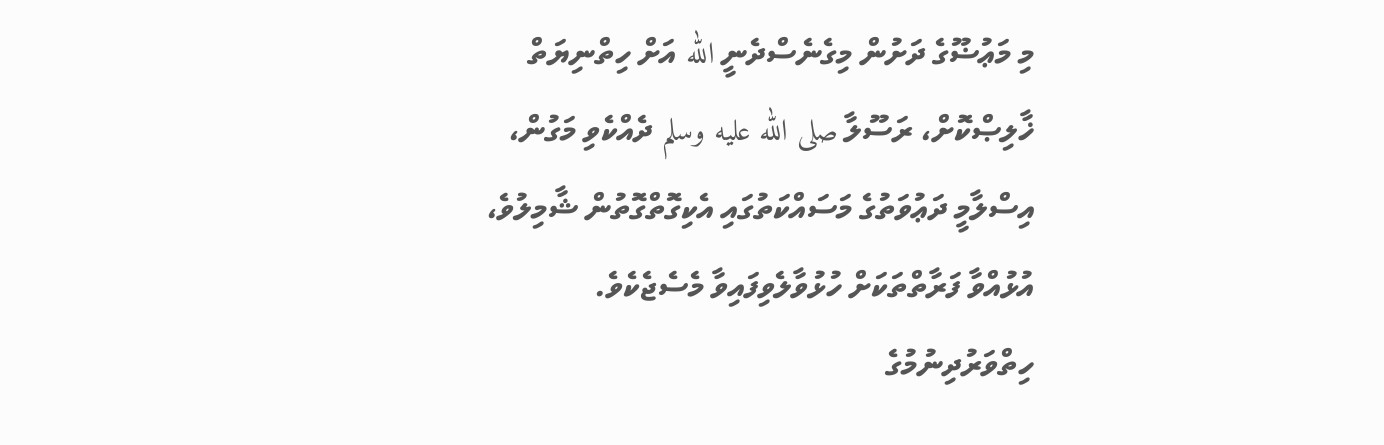މި މަޢުޟޫގެ ދަށުން މިގެނެސްދެނީ الله އަށް ހިތްނިޔަތް ޚާލިޞްކޮށް، ރަސޫލާ صلى الله عليه وسلم ދެއްކެވި މަގުން، އިސްލާމީ ދަޢުވަތުގެ މަސައްކަތުގައި އެކިގޮތްގޮތުން ޝާމިލުވެ، އުޅުއްވާ ފަރާތްތަކަށް ހުޅުވާލެވިފައިވާ މެސެޖެކެވެ. ހިތްވަރުދިނުމުގެ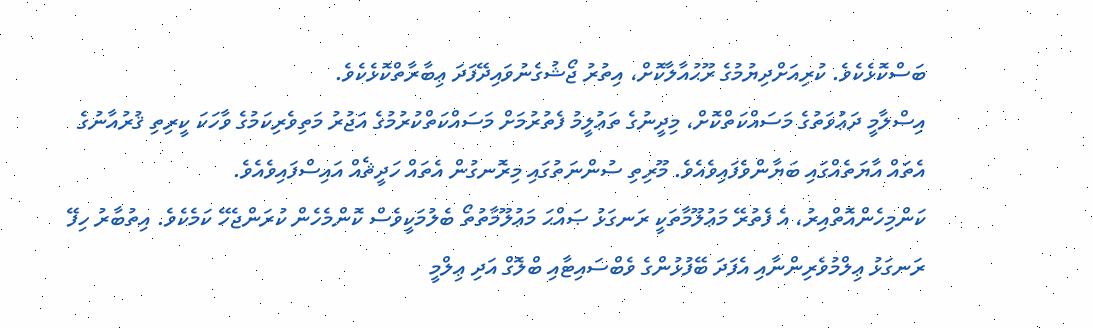ބަސްކޮޅެކެވެ. ކުރިއަށްދިޔުމުގެ ރޫޙުއާލާކޮށް، އިތުރު ޖޯޝުގެނުވައިދޭފަދަ ޢިބާރާތްކޮޅެކެވެ.
އިސްލާމީ ދަޢުވަތުގެ މަސައްކަތްކޮށް، މިދީނުގެ ތަޢުލީމު ފެތުރުމަށް މަސައްކަތްކުރުމުގެ އަޖުރު މަތިވެރިކަމުގެ ވާހަކަ ކީރިތި ޤުރުއާނުގެ އެތައް އާޔަތެއްގައި ބަޔާންވެފައިވެއެވެ. މޫރިތި ސުންނަތުގައި މިރޮނގުން އެތައް ހަދީޘެއް އައިސްފައިވެއެވެ.
ކަންމިހެންއޮތްއިރު، އެ ފެތުރޭ މަޢުލޫމާތަކީ ރަނގަޅު ޞައްޙަ މަޢުލޫމާތުތޯ ބެލުމަކީވެސް ކޮންމެހެން ކުރަންޖެހޭ ކަމެކެވެ. އިތުބާރު ހިފޭ ރަނގަޅު ޢިލްމުވެރިންނާއި އެފަދަ ބޭފުޅުންގެ ވެބްސައިޓާއި ބްލޮގް އަދި ޢިލްމީ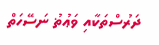ދަރުސްތަކާއި ވަޢުޡު ނަސޭހަތް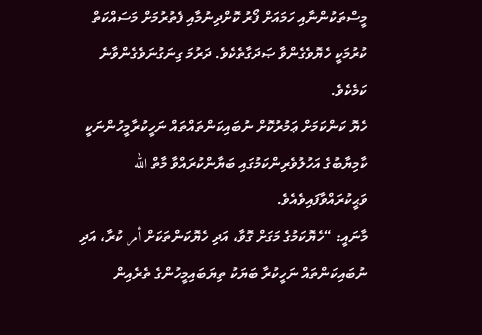މީސްތަކުންނާއި ހަމައަށް ފޯރު ކޮށްދިނުމާއި ފެތުރުމަށް މަސައްކަތް ކުރުމަކީ ހެޔޮވެގެންވާ ޞަދަގާތެކެވެ. ދަރުމަ ގިނަގުނަވެގެންވާނެ ކަމެކެވެ.
ހެޔޮ ކަންކަމަށް ޢަމުރުކޮށް ނުބައިކަންތައްތައް ނަހީކުރާމީހުންނަކީ ކާމިޔާބުގެ އަހުލުވެރިންކަމުގައި ބަޔާންކުރައްވާ މާތް الله ވަޙީކުރައްވާފައިވެއެވެ.
މާނައީ: “ހެޔޮކަމުގެ މަގަށް ގޮވާ، އަދި ހެޔޮކަންތަކަށް أمر ކުރާ، އަދި ނުބައިކަންތައް ނަހީކުރާ ބަޔަކު ތިޔަބައިމީހުންގެ ތެރެއިން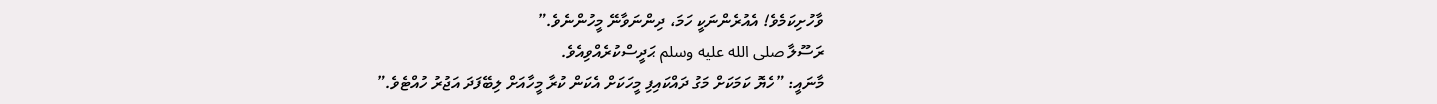ވާހުށިކަމެވެ! އެއުރެންނަކީ ހަމަ، ދިންނަވާނޭ މީހުންނެވެ.”
ރަސޫލާ صلى الله عليه وسلم ޙަދީސްކުރެއްވިއެވެ.
މާނައީ: ”ހެޔޮ ކަމަކަށް މަގު ދައްކައިފި މީހަކަށް އެކަން ކުރާ މީހާއަށް ލިބޭފަދަ އަޖުރު ހުއްޓެވެ.”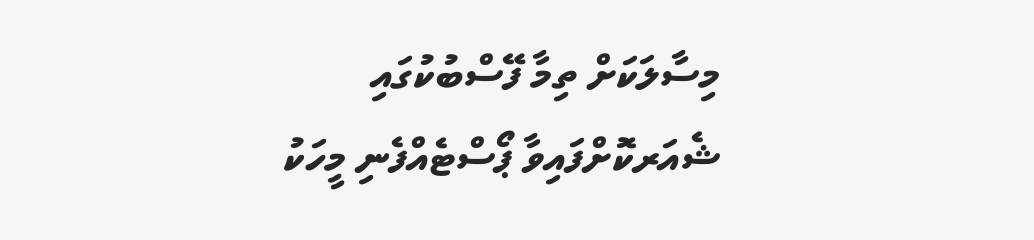މިސާލަކަށް ތިމާ ފޭސްބުކުގައި ޝެއަރކޮށްފައިވާ ޕޯސްޓެއްފެނި މީހަކު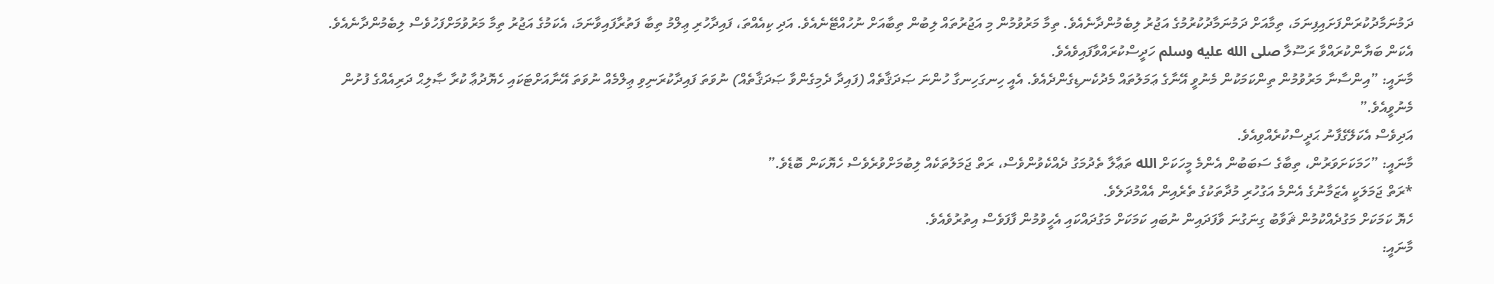ދަމުނަމާދުކުރަންފަށައިފިނަމަ، ތިމާއަށް ދަމުނަމާދުކުރުމުގެ އަޖުރު ލިބެމުންދާނެއެވެ. ތިމާ މަރުވުމުން މި އަޖުރުތައް ލިބުން ތިބާއަށް ނުހުއްޓޭނެއެވެ. އަދި ކިއެއްތަ، ފައިދާހުރި ޢިލްމު ތިބާ ފަތުރާފައިވާނަމަ، އެކަމުގެ އަޖުރު ތިމާ މަރުވުމަށްފަހުވެސް ލިބެމުންދާނެއެވެ. އެކަން ބަޔާންކުރައްވާ ރަސޫލާ صلى الله عليه وسلم ހަދީސްކުރައްވާފައިވެއެވެ.
މާނައީ: ”އިންސާނާ މަރުވުމުން ތިންކަމަކުން މެނުވީ އޭނާގެ ޢަމަލުތައް މެދުކެނޑިގެންދެއެވެ. އެއީ ހިނގަހިނގާ ހުންނަ ޞަދަޤާތެއް (ފައިދާ ދެމިގެންވާ ޞަދަޤާތެއް) ނުވަތަ ފައިދާކުރަނިވި ޢިލްމެއް ނުވަތަ އޭނާއަށްޓަކައި ހެޔޮދުޢާ ކުރާ ޞާލިޙް ދަރިއެއްގެ ފުށުން މެނުވީއެވެ.”
އަދިވެސް އެކަލޭގެފާނު ޙަދީސްކުރެއްވިއެވެ.
މާނައީ: ”ހަމަކަށަވަރުން، ތިބާގެ ސަބަބުން އެންމެ މީހަކަށް الله ތަޢާލާ ތެދުމަގު ދެއްކެވުންވެސް، ރަތް ޖަމަލުތަކެއް ލިބުމަށްވުރެވެސް ހެޔޮކަން ބޮޑެވެ.”
*ރަތް ޖަމަލަކީ އެޒަމާނުގެ އެންމެ އަގުހުރި މުދާތަކުގެ ތެރެއިން އެއްމުދަލެވެ.
ހެޔޮ ކަމަކަށް މަގުދެއްކުމުން ޘަވާބު ގިނަގުނަ ވާފަދައިން ނުބައި ކަމަކަށް މަގުދައްކައި އެހީވުމުން ފާފަވެސް އިތުރުވެއެވެ.
މާނައީ: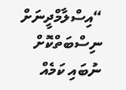“އިސްލާމްދީނަށް ނިސްބަތްކޮށް ނުބައި ކަމެއް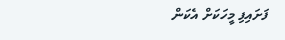ފަށައިފި މީހަކަށް އެކަން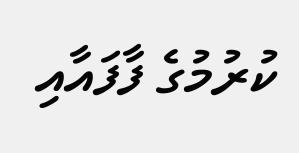ކުރުމުގެ ފާފައާއި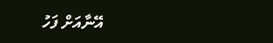އޭނާއަށް ފަހު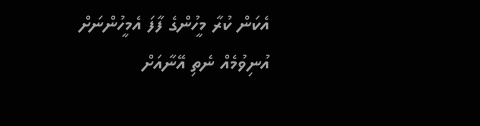އެކަން ކުރާ މީހުންގެ ފާފަ އެމީހުންނަށް އުނިވުމެއް ނެތި އޭނާއަށް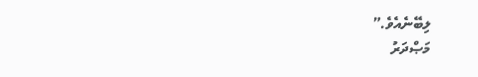ލިބޭނެއެވެ.”
މަޞްދަރު